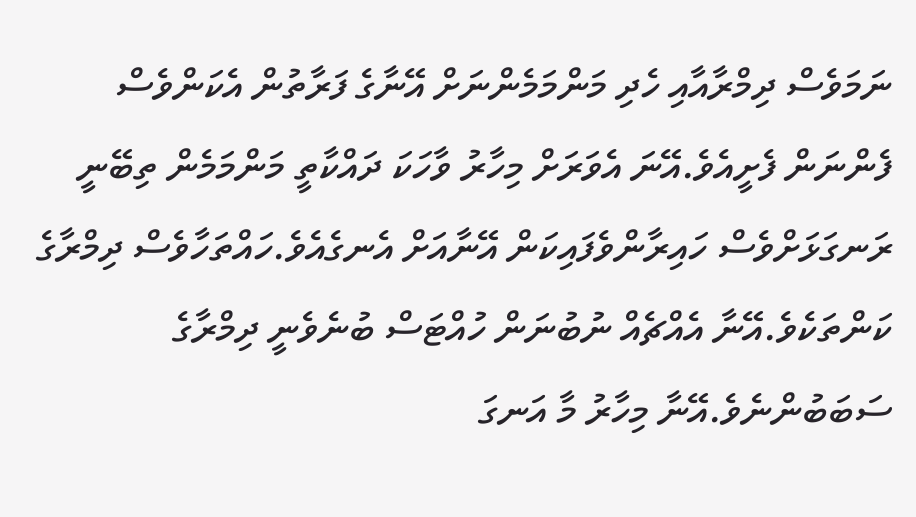ނަމަވެސް ދިމްރާއާއި ހެދި މަންމަމެންނަށް އޭނާގެ ފަރާތުން އެކަންވެސް ފެންނަން ފެށީއެވެ.އޭނަ އެވަރަށް މިހާރު ވާހަކަ ދައްކާތީ މަންމަމެން ތިބޭނީ ރަނގަޅަށްވެސް ހައިރާންވެފައިކަން އޭނާއަށް އެނގެއެވެ.ހައްތަހާވެސް ދިމްރާގެ ކަންތަކެވެ.އޭނާ އެއްޗެއް ނުބުނަން ހުއްޓަސް ބުނެވެނީ ދިމްރާގެ ސަބަބުންނެވެ.އޭނާ މިހާރު މާ އަނގަ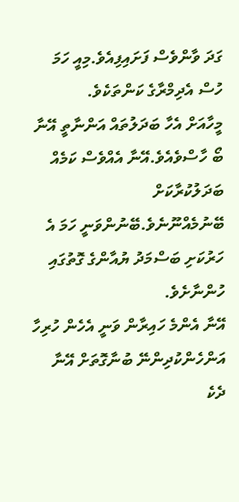ގަދަ ވާންވެސް ފަށައިފިއެވެ.މިއީ ހަމަ ހުސް އެދިމްރާގެ ކަންތަކެވެ.
މީހާއަށް އެހާ ބަދަލުތައް އަންނާތީ އޭނާ ބޯ ހާސްވެއެވެ.އޭނާ އެއްވެސް ކަމެއް ބަދަލުކުރާކަށް ބޭނުމެއްނޫނެވެ.ބޭނުންވަނީ ހަމަ އެ ހަރުކަށި ބަސްމަދު ޔުއާންގެ ގޮތުގައި ހުންނާށެވެ.
އޭނާ އެންމެ ހައިރާން ވަނީ އެހެން ހުރިހާ އަންހެންކުދިންނޭ ބުނާގޮތަށް އޭނާ ދެކެ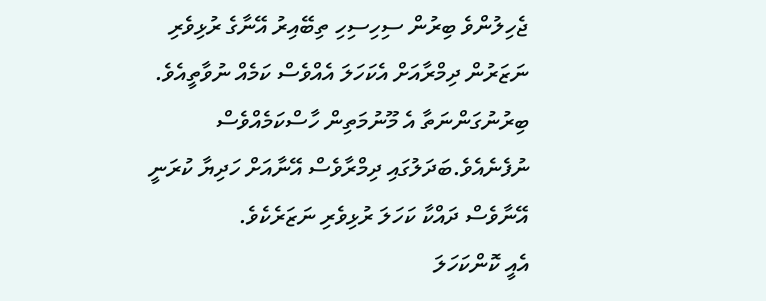ޖެހިލުންވެ ބިރުން ސިހިސިހި ތިބޭއިރު އޭނާގެ ރުޅިވެރި ނަޒަރުން ދިމްރާއަށް އެކަހަލަ އެއްވެސް ކަމެއް ނުވާތީއެވެ. ބިރުނުގަންނަތާ އެ މޫނުމަތިން ހާސްކަމެއްވެސް ނުފެނެއެވެ.ބަދަލުގައި ދިމްރާވެސް އޭނާއަށް ހަދިޔާ ކުރަނީ އޭނާވެސް ދައްކާ ކަހަލަ ރުޅިވެރި ނަޒަރެކެވެ.
އެއީ ކޮންކަހަލަ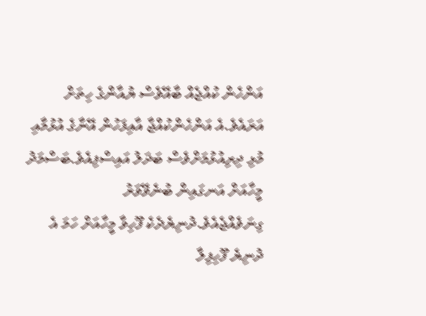އަންހެން ކުއްޖެއް ބާއޭވެސް ޔުއާންގެ ހިތަށް އަރައެވެ.އެ އަންހެންކުއްޖާ އާއިފަހުން އޭނާގެ އުޅުމާއި މުޅި ދިރިއުޅުމަށްވެސް ބަދަލު އައިސްފިއެވެ.ބަސްމަދު މީހާއަށް އަނގައިން ބުނެވޭވަރު ގިނަވެއްޖެއެވެ.ދުނިޔެދެކެ ފޫހިވާ މީހާއަށް ހަމަ އެ ދުނިޔެ ފޫހިފިލާ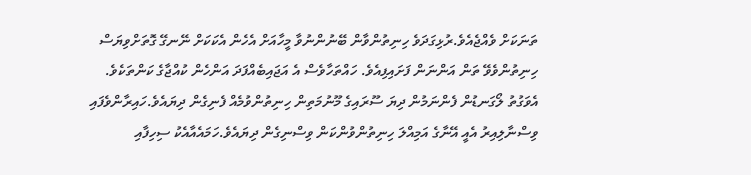ތަނަކަށް ވެއްޖެއެވެ.ރުޅިގަދަވެ ހިނިތުންވާން ބޭނުންނުވާ މީހާއަށް އެހެން އެކަކަށް ނޭނގޭ ގޮތަށްވިޔަސް ހިނިތުންވެވޭ ތަން އަންނަން ފަށައިފިއެވެ. ހައްތަހާވެސް އެ އަޖައިބެއްފަދަ އަންހެން ކުއްޖާގެ ކަންތަކެވެ.
އެވަގުތު ލޯގަނޑުން ފެންނަމުން ދިޔަ ސޫރައިގެ މޫނުމަތިން ހިނިތުންވުމެއް ފެނިގެން ދިޔައެވެ.ހައިރާންވެފައި ވިސްނާލިއިރު އެއީ އޭނާގެ އަމިއްލަ ހިނިތުންވުންކަން ވިސްނިގެން ދިޔައެވެ.ހަމައެއާއެކު ސިހިފާއި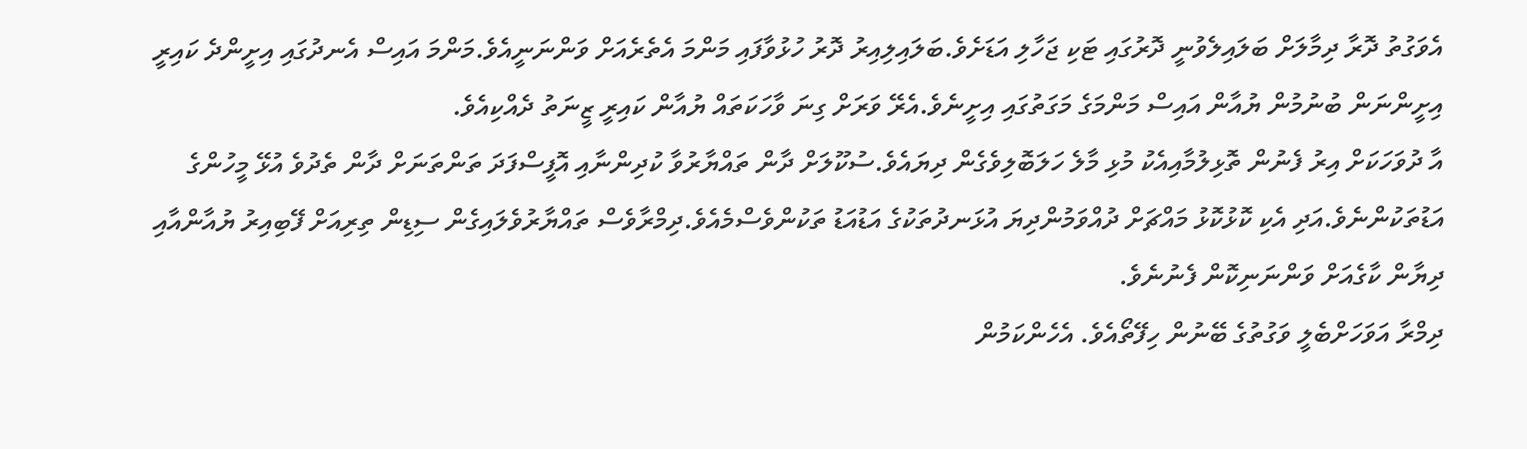އެވަގުތު ދޮރާ ދިމާލަށް ބަލައިލެވުނީ ދޮރުގައި ޓަކި ޖަހާލި އަޑަށެވެ.ބަލައިލިއިރު ދޮރު ހުޅުވާފައި މަންމަ އެތެރެއަށް ވަންނަނީއެވެ.މަންމަ އައިސް އެނދުގައި އިށީންދެ ކައިރީ އިށީންނަން ބުނުމުން ޔުއާން އައިސް މަންމަގެ މަގަތުގައި އިށީނެވެ.އެރޭ ވަރަށް ގިނަ ވާހަކަތައް ޔުއާން ކައިރީ ޒީނަތު ދެއްކިއެވެ.
އާ ދުވަހަކަށް އިރު ފެނުން ތޮޅިލުމާއިއެކު މުޅި މާލެ ހަލަބޮލިވެގެން ދިޔައެވެ.ސުކޫލަށް ދާން ތައްޔާރުވާ ކުދިންނާއި އޮފީސްފަދަ ތަންތަނަށް ދާން ތެދުވެ އުޅޭ މީހުންގެ އަޑުތަކުންނެވެ.އަދި އެކި ކޮޅުކޮޅު މައްޗަށް ދުއްވަމުންދިޔަ އުޅަނދުތަކުގެ އަޑުއަޑު ތަކުންވެސްމެއެވެ.ދިމްރާވެސް ތައްޔާރުވެލައިގެން ސިޑިން ތިރިއަށް ފޭބިއިރު ޔުއާންއާއި ދިޔާން ކާގެއަށް ވަންނަނިކޮން ފެނުނެވެ.
ދިމްރާ އަވަހަށްބެލީ ވަގުތުގެ ބޭނުން ހިފޭތޯއެވެ. އެހެންކަމުން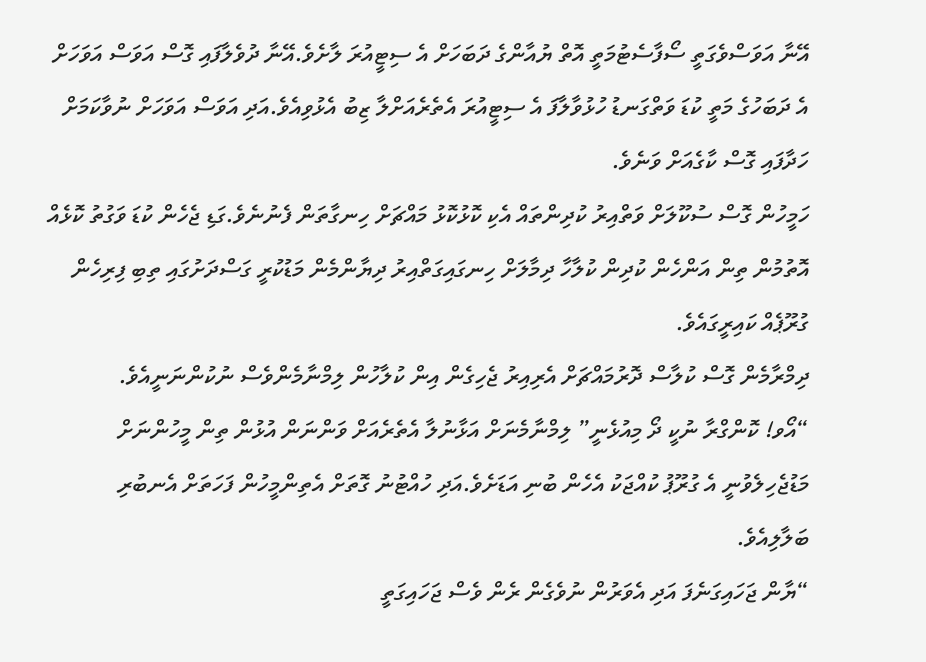އޭނާ އަވަސްވެގަތީ ސޯފާސެޓުމަތީ އޮތް ޔުއާންގެ ދަބަހަށް އެ ސިޓީއުރަ ލާށެވެ.އޭނާ ދުވެލާފައި ގޮސް އަވަސް އަވަހަށް އެ ދަބަހުގެ މަތީ ކުޑަ ވަތްގަނޑު ހުޅުވާލާފަ އެ ސިޓީއުރަ އެތެރެއަށްލާ ޒިބު އެޅުވިއެވެ.އަދި އަވަސް އަވަހަށް ނުވާކަމަށް ހަދާފައި ގޮސް ކާގެއަށް ވަނެވެ.
ހަމީހުން ގޮސް ސުކޫލަށް ވަތްއިރު ކުދިންތައް އެކި ކޮޅުކޮޅު މައްޗަށް ހިނގާތަން ފެނުނެވެ.ގަޑި ޖެހެން ކުޑަ ވަގުތު ކޮޅެއް އޮތުމުން ތިން އަންހެން ކުދިން ކުލާހާ ދިމާލަށް ހިނގައިގަތްއިރު ދިޔާންމެން މަޑުކުރީ ގަސްދަށުގައި ތިބި ފިރިހެން ގުރޫޕެއް ކައިރީގައެވެ.
ދިމްރާމެން ގޮސް ކުލާސް ދޮރުމައްޗަށް އެރިއިރު ޖެހިގެން އިން ކުލާހުން ލިމްނާމެންވެސް ނުކުންނަނީއެވެ.
“އޯވ! ކޮންގްރާ ނުކީ ދޯ މިއުޅެނީ” ލިމްނާމެނަށް އަޅާނުލާ އެތެރެއަށް ވަންނަން އުޅުން ތިން މީހުންނަށް މަޑުޖެހިލެވުނީ އެ ގުރޫޕު ކުއްޖަކު އެހެން ބުނި އަޑަށެވެ.އަދި ހުއްޓުނު ގޮތަށް އެތިންމީހުން ފަހަތަށް އެނބުރި ބަލާލިއެވެ.
“ޔާން ޖަހައިގަނެފަ އަދި އެވަރުން ނުވެގެން ރެން ވެސް ޖަހައިގަތީ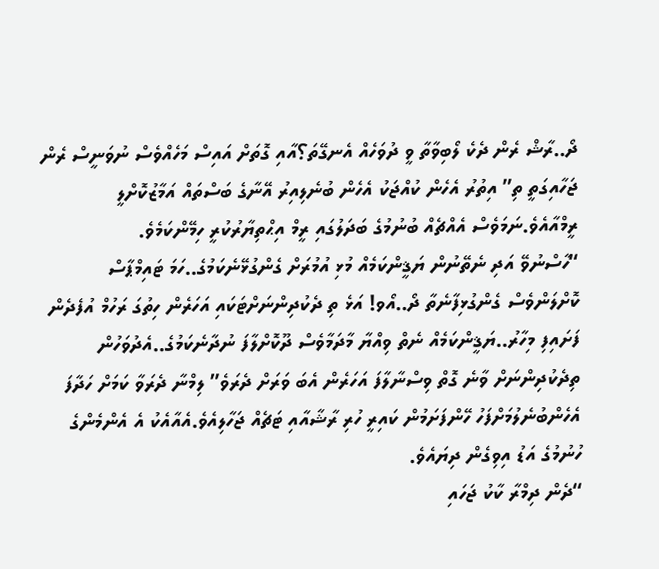ދޯ..ރާޝް ރެން ދެކެ ލޯބިވާތާ ވީ ދުވަހެއް އެނގޭތަ؟އާއި ގޮތަށް އައިސް މަހެއްވެސް ނުވަނީސް ރެން ޖަހާއިގަތީ ތި” އިތުރު އެހެން ކުއްޖަކު އެހެން ބުނެލިއިރު އޭނާގެ ބަސްތައް އަމާޒުކޮށްލީ ރީމްއާއެވެ.ނަމަވެސް އެއްޗެއް ބުނުމުގެ ބަދަލުގައި ރީމް އިޙްތިޔާރުކުރީ ހިމޭންކަމެވެ.
“ހާސްނުވޭ އަދި ނެތޭނުން ޔަޤީންކަމެއް މުޅި އުމުރަށް ގެންގުޅޭނެކަމުގެ..ހަމަ ޓައިމްޕާސް ކޮށްލަންވެސް ގެންގުޅިފާނެތާ ދޯ..އޯވ! އަޅެ ތި ދެކުދިންނަށްޓަކައި އަހަރެން ހިތުގަ ރަހުމް އުފެދެން ފަށައިފި މިހާރު..ޔަޤީންކަމެއް ނެތް ވިއްޔާ މާދަމާވެސް ދޫކޮށްލާފަ ނުދާނެކަމުގެ..އެދުވަހުން ތިދެކުދިންނަށް ވާނެ ގޮތް ވިސްނާލާފަ އަހަރެން އެބަ ވަރަށް ދެރަވެ” ލިމްނާ ދެރަވާ ކަމަށް ހަދާފަ އެހެންބުނެލުމަށްފަހު ހޭންފަށަމުން ކައިރީ ހުރި ރާޝާއާއި ޓަޗެއް ޖަހާލިއެވެ.އެއާއެކު އެ އެންމެންގެ ހުނުމުގެ އަޑު އިވިގެން ދިޔައެވެ.
“ދެން ދިމްރާ ކާކު ޖަހައި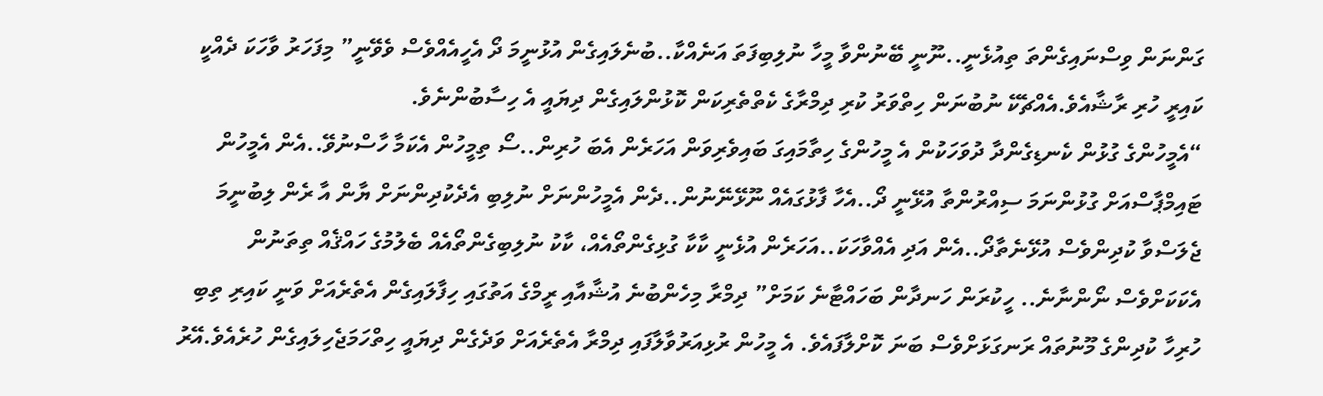ގަންނަން ވިސްނައިގެންތަ ތިއުޅެނީ..ނޫނީ ބޭނުންވާ މީހާ ނުލިބިފަތަ އަނެއްކާ..ބުނެލައިގެން އުޅުނީމަ ދޯ އެހީއެއްވެސް ވެވޭނީ” މިފަހަރު ވާހަކަ ދެއްކީ ކައިރީ ހުރި ރާޝާއެވެ.އެއްޗެކޭ ނުބުނަން ހިތްވަރު ކުރި ދިމްރާގެ ކެތްތެރިކަން ކޮޅުންލައިގެން ދިޔައީ އެ ހިސާބުންނެވެ.
“އެމީހުންގެ ގުޅުން ކެނޑިގެންދާ ދުވަހަކުން އެ މީހުންގެ ހިތާމައިގަ ބައިވެރިވަން އަހަރެން އެބަ ހުރިން..ސޯ ތިމީހުން އެކަމާ ހާސްނުވޭ..އެން އެމީހުން ޓައިމްޕާސްއަށް ގުޅުންނަމަ ސިއްރުންތާ އުޅޭނީ ދޯ..އެހާ ފާޅުގައެއް ނޫޅޭނޭނުން..ދެން އެމީހުންނަށް ނުލިބި އެދެކުދިންނަށް ޔާން އާ ރެން ލިބުނީމަ ޖެލަސްވާ ކުދިންވެސް އުޅޭނެތާދޯ..އެން އަދި އެއްވާހަކަ..އަހަރެން އުޅެނީ ކާކާ ގުޅިގެންތޯއެއް، ކާކު ނުލިބިގެންތޯއެއް ބެލުމުގެ ހައްޤެއް ތިތަނުން އެކަކަށްވެސް ނޯންނާނެ.. ހީކުރަން ހަނދާން ބަހައްޓާނެ ކަމަށް” ދިމްރާ މިހެންބުނެ އުޝާއާއި ރީމްގެ އަތުގައި ހިފާލައިގެން އެތެރެއަށް ވަނީ ކައިރި ތިބި ހުރިހާ ކުދިންގެ މޫނުތައް ރަނގަޅަށްވެސް ބަނަ ކޮށްލާފައެވެ. އެ މީހުން ރުޅިއަރުވާލާފައި ދިމްރާ އެތެރެއަށް ވަދެގެން ދިޔައީ ހިތްހަމަޖެހިލައިގެން ހުރެއެވެ.އޭރު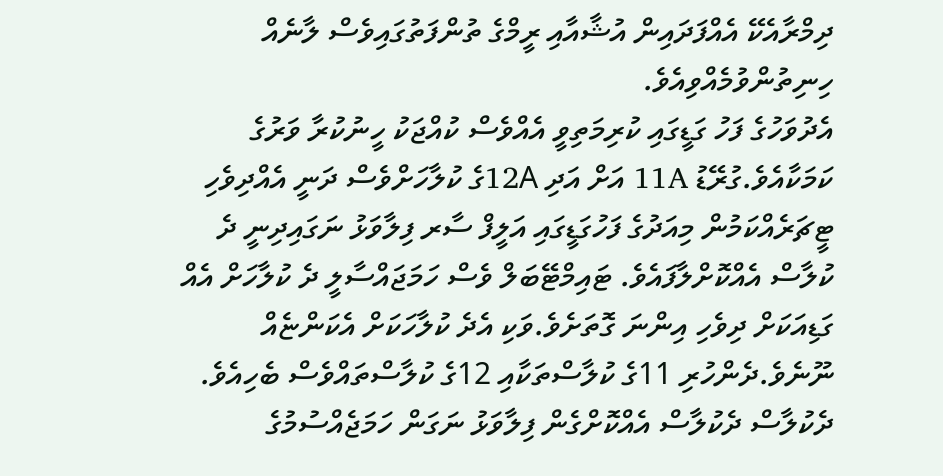ދިމްރާއެކޭ އެއްފަދައިން އުޝާއާއި ރީމްގެ ތުންފަތުގައިވެސް ލާނެއް ހިނިތުންވުމެއްވިއެވެ.
އެދުވަހުގެ ފަހު ގަޑީގައި ކުރިމަތިވީ އެއްވެސް ކުއްޖަކު ހީނުކުރާ ވަރުގެ ކަމަކާއެވެ.ގުރޭޑު 11A އަށް އަދި 12Aގެ ކުލާހަށްވެސް ދަނީ އެއްދިވެހި ޓީޗަރެއްކަމުން މިއަދުގެ ފަހުގަޑީގައި އަލީފް ސާރ ފިލާވަޅު ނަގައިދިނީ ދެ ކުލާސް އެއްކޮށްލާފައެވެ. ޓައިމްޓޭބަލް ވެސް ހަމަޖައްސާލީ ދެ ކުލާހަށް އެއް ގަޑިއަކަށް ދިވެހި އިންނަ ގޮތަށެވެ.ވަކި އެދެ ކުލާހަކަށް އެކަންޏެއް ނޫނެވެ.ދެންހުރި 11ގެ ކުލާސްތަކާއި 12ގެ ކުލާސްތައްވެސް ބެހިއެވެ.
ދެކުލާސް ދެކުލާސް އެއްކޮށްގެން ފިލާވަޅު ނަގަން ހަމަޖެއްސުމުގެ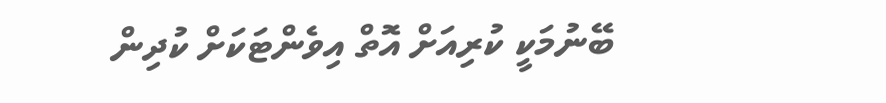ބޭނުމަކީ ކުރިއަށް އޮތް އިވެންޓަކަށް ކުދިން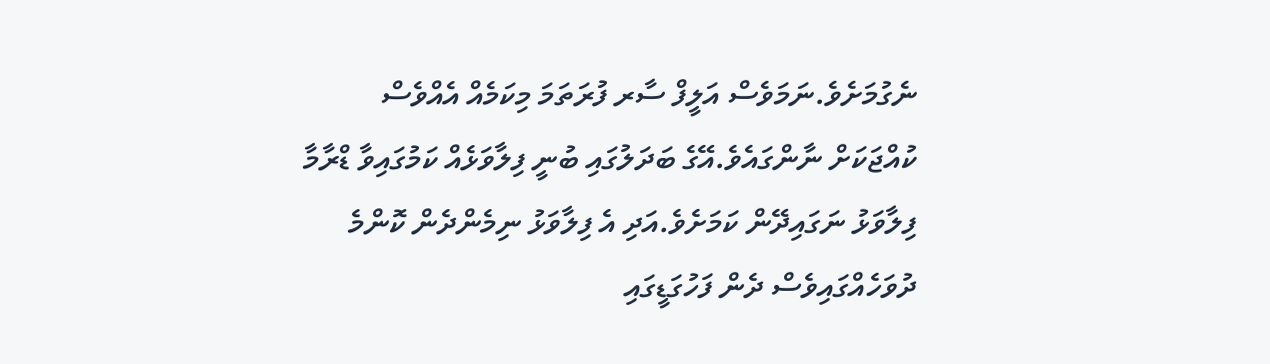ނެގުމަށެވެ.ނަމަވެސް އަލީފް ސާރ ފުރަތަމަ މިކަމެއް އެއްވެސް ކުއްޖަކަށް ނާންގައެވެ.އޭގެ ބަދަލުގައި ބުނީ ފިލާވަޅެއް ކަމުގައިވާ ޑްރާމާ ފިލާވަޅު ނަގައިދޭން ކަމަށެވެ.އަދި އެ ފިލާވަޅު ނިމެންދެން ކޮންމެ ދުވަހެއްގައިވެސް ދެން ފަހުގަޑީގައި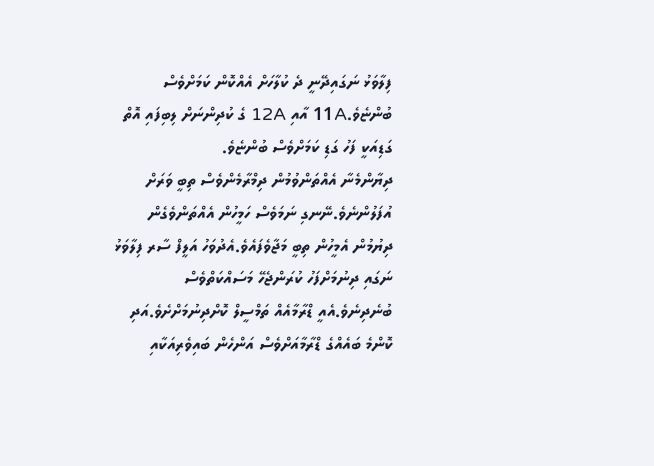ފިލާވަޅު ނަގައިދޭނީ ދެ ކުލާހަށް އެއްކޮން ކަމަށްވެސް ބުންޏެވެ.11A އާއި 12A ގެ ކުދިންނަށް ލިބިފައި އޮތް ގަޑިއަކީ ފަހު ގަޑި ކަމަށްވެސް ބުންޏެވެ.
ދިޔާންމެނާ އެއްތަންވުމުން ދިމްރާމެންވެސް ތިބީ ވަރަށް އުފަލުންނެވެ.ނޭނގި ނަމަވެސް ހަމީހުން އެއްތަންވެގެން ދިޔުމުން އެމީހުން ތިބީ މަޖާވެފައެވެ.އެދުވަހު އަލީފް ސާރ ފިލާވަޅު ނަގައި ދިނުމަށްފަހު ކުރަންޖެހޭ މަސައްކަތްވެސް ބުނެދިނެވެ.އެއީ ޑްރާމާއެއް ތަމްސީލް ކޮށްދިނުމަށްށެވެ.އަދި ކޮންމެ ބައެއްގެ ޑްރާމާއަށްވެސް އަންހެން ބައިވެރިއަކާއި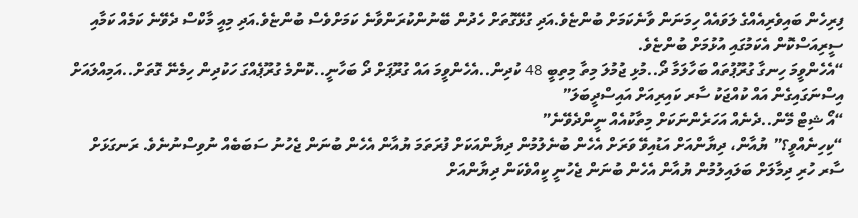ފިރިހެން ބައިވެރިއެއްގެ ލަވައެއް ހިމަނަން ވާނެކަމަށް ބުންޏެވެ.އަދި ގުޅޭގޮތަށް ހެދުން ބޭނުންކުރަންވާނެ ކަމަށްވެސް ބުންޏެވެ.އަދި މިއީ މާކްސް ދެވޭނެ ކަމެއް ކަމާއި ސީރިއަސްކޮން އެކަމުގައި އުޅުމަށް ބުންޏެވެ.
“އެހެންވީމަ ހިނގާ ގުރޫޕުތައް ބަހާލަމާ ދޯ..މުޅި ޖުމުލަ މިތާ މިތިބީ 48 ކުދިން..އެހެންވީމަ އައް ގުރޫޕަށް ދޯ ބަހާނީ..ކޮންމެ ގުރޫޕެއްގަ ހަކުދިން ހިމެނޭ ގޮތަށް..އަމިއްލައަށް އިސްނަގައިގެން އައް ކުއްޖަކު ސާރ ކައިރިއަށް އައިސްދީބަލަ”
“އޯ ޝިޓް މޭން..ދެނެއް އަހަރެންނަކަށް މިތާކުއެއް ނީންދެވޭނެ”
“ކިހިނެއްވީ؟” ޔުއާން، ދިޔާންއަށް އަޑުއިވޭ ވަރަށް އެހެން ބުނެލުމުން ދިޔާންއަކަށް ފުރަތަމަ ޔުއާން އެހެން ބުނަން ޖެހުނު ސަބަބެއް ނުވިސްނުނެވެ. ރަނގަޅަށް ސާރ ހުރި ދިމާލަށް ބަލައިލުމުން ޔުއާން އެހެން ބުނަން ޖެހުނީ ކީއްވެކަން ދިޔާންއަށް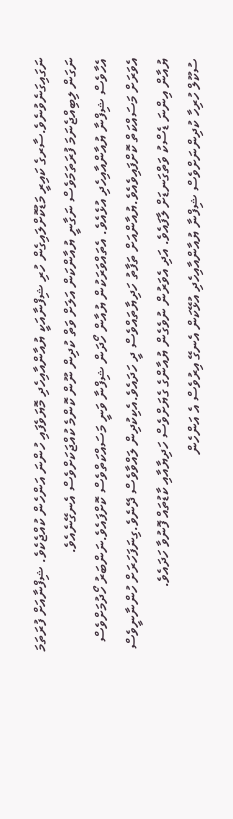ނަގައިގަނެވުނެވެ.ސާރގެ ކައިރީ މަޑުކޮށްލައިގެން ހުރި ޝިފްނާއަކީ ޔުއާންއާއިހެދި މޮޔަވެފައި ހުންނަ އަންހެން ކުއްޖެކެވެ. ޝިފްނާއަށް ފުރަތަމަ ނަގަން ލިބިއްޖެނަމަ ފުރަތަމަވެސް ނަގާނީ ޔުއާންކަން އަލަށް ވަތް ކުދިން ނޫން ކޮންމެ ކުއްޖަކަށްވެސް އެނގޭނެއެވެ.
އެހާވެސް ޝިފްނާ ޔުއާންއާއިހެދި އުޅެއެވެ. އެތައްވަރަކުން ޔުއާން ހޯދަން ޝިފްނާ ވަނީ މަސައްކަތްވެސް ކޮށްފައެވެ.ނަންބަރު ހޯދުމަށްވެސް އެވަރަށް މަސައްކަތް ކޮށްފައިވެއެވެ.ޔުއާންއަށް ތަފާތު ހަދިޔާތައްވެސް ދީ ހަދައެވެ.އެކިކުދިން ލައްވާވެސް ދޭނެވެ.ގިނަފަހަރަށް ހުންނާނީވެސް ޔުއާން އިންނަ ޑެސްކު ވަތްގަނޑަށް ލާފައެވެ. އަދި އެވަރުން ނުވެގެން ޔުއާންގެ ގެޔަށްވެސް ހަދިޔާއާއި ކާޑުތައް ފޮނުވާ ހަދައެވެ.
ސުކޫލް ހުރިހާ ކުދިންނަށްވެސް ޝިފްނާ ޔުއާންއާއިހެދި އުޅޭކަން އެނގޭ އިރުވެސް އެ އަންހެން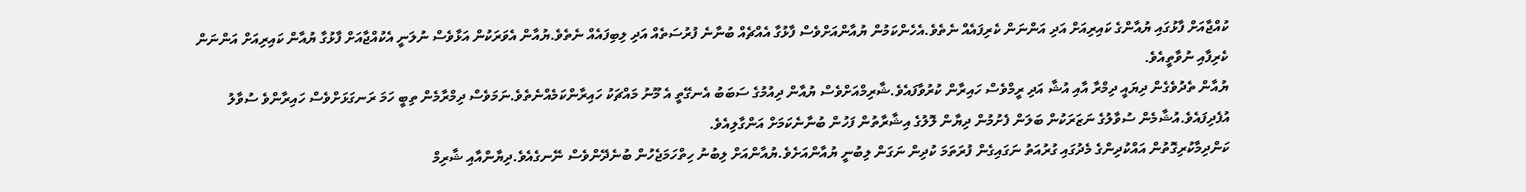ކުއްޖާއަށް ފާޅުގައި ޔުއާންގެ ކައިރިއަށް އަދި އަންނަން ކެރިފައެއް ނެތެވެ.އެހެންކަމުން ޔުއާންއަށްވެސް ފާޅުގާ އެއްޗެއް ބުނާނެ ފުރުސަތެއް އަދި ލިބިފައެއް ނެތެވެ.ޔުއާން އެވަރަކުން އަޅާވެސް ނުލަނީ އެކުއްޖާއަށް ފާޅުގާ ޔުއާން ކައިރިއަށް އަންނަން ކެރިފާއި ނުވާތީއެވެ.
ޔުއާން ތެދުވެގެން ދިޔައީ ދިމްރާ އާއި އުޝާ އަދި ރީމްވެސް ހައިރާން ކުރުވާފައެވެ.ޝާރިމްއަށްވެސް ޔުއާން ދިއުމުގެ ސަބަބު އެނގޭތީ އެ މޫނު މައްޗަކު ހައިރާންކަމެއްނެތެވެ.ނަމަވެސް ދިމްރާމެން ތިބީ ހަމަ ރަނގަޅަށްވެސް ހައިރާންވެ ސުވާލު އުފެދިފައެވެ.އުޝާމެން ސުވާލުގެ ނަޒަރަކުން ބަލަން ފެށުމުން ދިޔާން ލޮލުގެ އިޝާރާތުން ފަހުން ބުނާނެކަމަށް އަންގާލިއެވެ.
ކަންދިމާކުރިގޮތުން އައްކުދިންގެ މެދުގައި ގުރުއަތު ނަގައިގެން ފުރަތަމަ ކުދިން ނަގަން ލިބުނީ ޔުއާންއަށެވެ.ޔުއާންއަށް ލިބުނު ހިތްހަމަޖެހުން ބުނެދޭންވެސް ނޭނގެއެވެ.ދިޔާންއާއި ޝާރިމް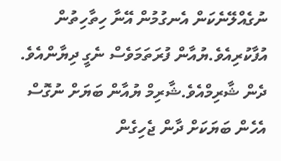ނުގެއްލޭނެކަން އެނގުމުން އޭނާ ހިތާހިތުން އުފާކުރިއެވެ.ޔުއާން ފުރަތަމަވެސް ނެގީ ދިޔާންއެވެ. ދެން ޝާރިމްއެވެ.ޝާރިމް ޔުއާން ބަޔަށް ނުގޮސް އެހެން ބަޔަކަށް ދާން ޖެހިގެން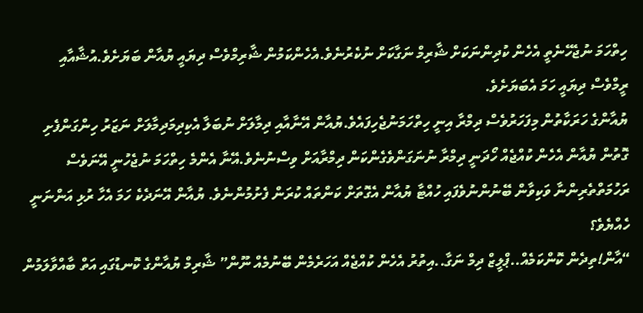ހިތްހަމަ ނުޖެހޭނެތީ އެހެން ކުދިންނަކަށް ޝާރިމް ނަގާކަށް ނުކެރުނެވެ.އެހެންކަމުން ޝާރިމްވެސް ދިޔައީ ޔުއާން ބަޔަށެވެ.އުޝާއާއި ރީމްވެސް ދިޔައީ ހަމަ އެބަޔަށެވެ.
ޔުއާންގެ ހަރަކާތުން މިފަހަރުވެސް ދިމްރާ އިނީ ހިތްހަމަނުޖެހިފައެވެ.ޔުއާން އޭނާއާއި ދިމާލަށް ނުބަލާ އެކިދިމަދިމާލަށް ނަޒަރު ހިންގަންފެށި ގޮތުން ޔުއާން އެހެން ކުއްޖެއް ހޯދަނީ ދިމްރާ ނުނަގަންވެގެންކަން ދިމްރާއަށް ވިސްނުނެވެ.އޭނާ އެންމެ ހިތްހަމަ ނުޖެހުނީ އޭނަވެސް ރަހުމަތްތެރިންނާ ވަކިވާން ބޭނުންނުވެފައި ހުއްޓާ ޔުއާން އެގޮތަށް ކަންތައް ކުރަން ފެށުމުންނެވެ. ޔުއާން އޭނަދެކެ ހަމަ އެހާ ރުޅި އަންނަނީ ހެއްޔެވެ؟
“އާން!ތިދެން ކޮންކަމެއް..ޕްލީޒް ދިމް ނަގާ..އިތުރު އެހެން ކުއްޖެއް އަހަރެމެން ބޭނުމެއް ނޫން” ޝާރިމް ޔުއާންގެ ކޮނޑުގައި އަތް ބާއްވާލަމުން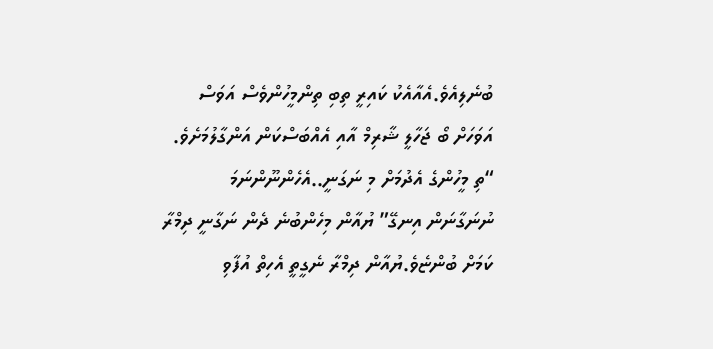ބުނެލިއެވެ.އެއާއެކު ކައިރީ ތިބި ތިންމީހުންވެސް އަވަސް އަވަހަށް ބޯ ޖަހާލީ ޝާރިމް އާއި އެއްބަސްކަން އަންގާލުމަށެވެ.
“ތި މީހުންގެ އެދުމަށް މި ނަގަނީ..އެހެންނޫންނަމަ ނުނަގާނަން އިނގޭ” ޔުއާން މިހެންބުނެ ދެން ނަގާނީ ދިމްރާ ކަމަށް ބުންޏެވެ.ޔުއާން ދިމްރާ ނެގީތީ އެހިތް އުފާވި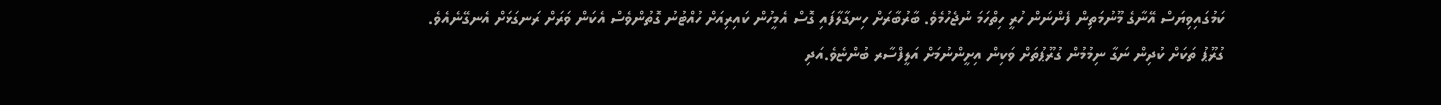ކަމުގައިވިޔަސް އޭނާގެ މޫނުމަތިން ފެންނަން ހުރީ ހިތްހަމަ ނުޖެހުމެވެ. ބާރުބާރަށް ހިނގާލާފައި ގޮސް އެމީހުން ކައިރިއަށް ހުއްޓުނު ގޮތުންވެސް އެކަން ވަރަށް ރަނގަޅަށް އެނގޭނެއެވެ.
ގުރޫޕު ތަކަށް ކުދިން ނަގާ ނިމުމުން ގުރޫޕުތަށް ވަކިން އިށީންނުމަށް އަލީފްސާރ ބުންޏެވެ.އަދި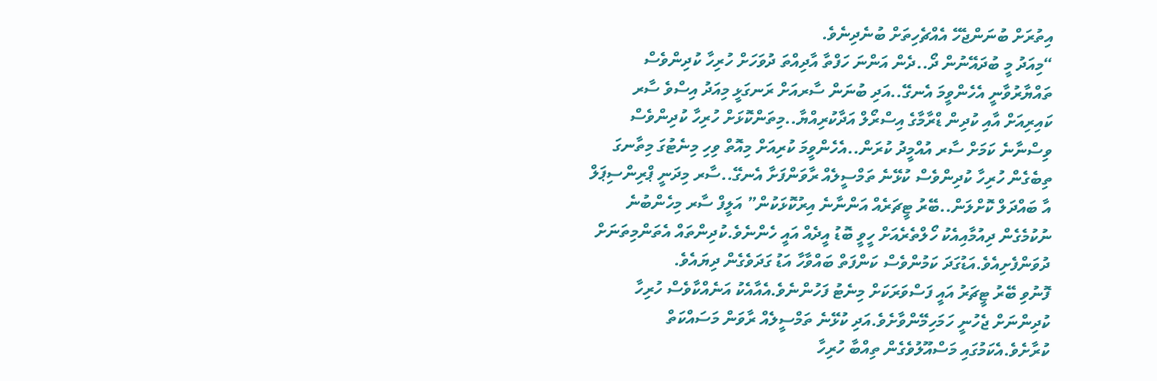އިތުރަށް ބުނަންޖެހޭ އެއްޗެހިތަށް ބުނެދިނެވެ.
“މިއަދު މީ ބުދައޭނުން ދޯ..ދެން އަންނަ ހަފްތާ އާދިއްތަ ދުވަހަށް ހުރިހާ ކުދިންވެސް ތައްޔާރުވާނީ އެހެންވީމަ އެނގޭ..އަދި ބުނަން ސާރއަށް ރަނގަޅީ މިއަދު އިސްވެ ސާރ ކައިރިއަށް އާއި ކުދިން ޑްރާމާގެ އިސްރޯލް އަދާކުރިއްޔާ..މިތަންކޮޅަށް ހުރިހާ ކުދިންވެސް ވިސްނާނެ ކަމަށް ސާރ އުއްމީދު ކުރަން..އެހެންވީމަ ކުރިއަށް މިއޮތް ވިހި މިނެޓުގަ މިތާނގަ ތިބެގެން ހުރިހާ ކުދިންވެސް ކުޅޭނެ ތަމްސީލެއް ރާވަންފަށާ އެނގޭ..ސާރ މިދަނީ ޕްރިންސިޕަލް އާ ބައްދަލް ކޮށްލަން..ބޭރު ޓީޗަރެއް އަންނާނެ އިރުކޮޅަކުން” އަލީފް ސާރ މިހެންބުނެ ނުކުމެގެން ދިއުމާއިއެކު ހޯލްތެރެއަށް ހީވީ ބޮޑު އީދެއް އައީ ހެންނެވެ.ކުދިންތައް އެތަންމިތަނަށް ދުވަންފެށިއެވެ.އަޑުގަދަ ކަމުންވެސް ކަންފަތް ބައްވާހާ އަޑު ގަދަވެގެން ދިޔައެވެ.
ފޮނުވި ބޭރު ޓީޗަރު އައީ ފަސްވަރަކަށް މިނެޓު ފަހުންނެވެ.އެއާއެކު އަނެއްކާވެސް ހުރިހާ ކުދިންނަށް ޖެހުނީ ހަމަހިމޭންވާށެވެ.އަދި ކުޅޭނެ ތަމްސީލެއް ރާވަން މަސައްކަތް ކުރާށެވެ.އެކަމުގައި މަސްއޫލުވެގެން ތިއްބާ ހުރިހާ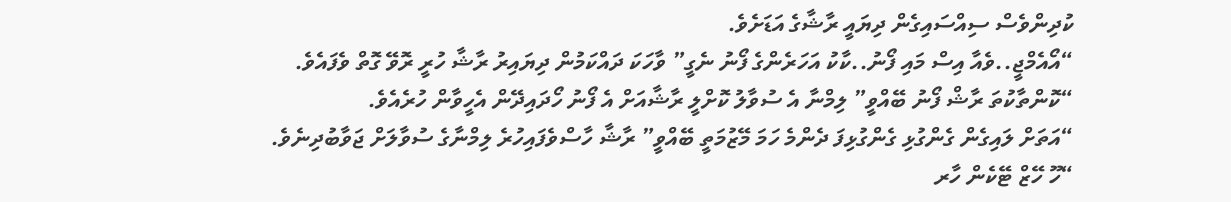ކުދިންވެސް ސިއްސައިގެން ދިޔައީ ރާޝާގެ އަޑަށެވެ.
“އޯއެމްޖީ..ވެއާ އިސް މައި ފޯނު..ކާކު އަހަރެންގެ ފޯނު ނެގީ” ވާހަކަ ދައްކަމުން ދިޔައިރު ރާޝާ ހުރީ ރޮވޭ ގޮތް ވެފައެވެ.
“ކޮންތާކުތަ ރާޝް ފޯނު ބޭއްވީ” ލިމްނާ އެ ސުވާލު ކޮށްލީ ރާޝާއަށް އެ ފޯނު ހޯދައިދޭން އެހީވާން ހުރެއެވެ.
“އަތަށް ލައިގެން ގެންގުޅި ގެންގުޅިފަ ދެންމެ ހަމަ މޭޒުމަތީ ބޭއްވީ” ރާޝާ ހާސްވެފައިހުރެ ލިމްނާގެ ސުވާލަށް ޖަވާބުދިނެވެ.
“ހޫ ހޭޒް ޓޭކެން ހާރ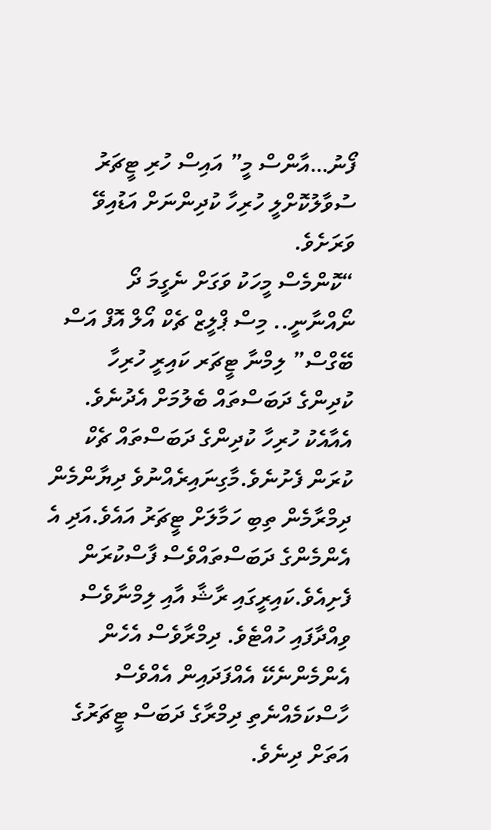ފޯނު…އާންސް މީ” އައިސް ހުރި ޓީޗަރު ސުވާލުކޮށްލީ ހުރިހާ ކުދިންނަށް އަޑުއިވޭ ވަރަށެވެ.
“ކޮންމެސް މީހަކު ވަގަށް ނެގީމަ ދޯ ނޯއްނާނީ.. މިސް ޕްލީޒް ޗެކް އޯލް އޮފް އަސް ބޭގްސް” ލިމްނާ ޓީޗަރ ކައިރީ ހުރިހާ ކުދިންގެ ދަބަސްތައް ބެލުމަށް އެދުނެވެ.
އެއާއެކު ހުރިހާ ކުދިންގެ ދަބަސްތައް ޗެކް ކުރަން ފެށުނެވެ.މާގިނައިރެއްނުވެ ދިޔާންމެން ދިމްރާމެން ތިބި ހަމާލަށް ޓީޗަރު އައެވެ.އަދި އެ އެންމެންގެ ދަބަސްތައްވެސް ފާސްކުރަން ފެށިއެވެ.ކައިރީގައި ރާޝާ އާއި ލިމްނާވެސް ވިއްދާފައި ހުއްޓެވެ. ދިމްރާވެސް އެހެން އެންމެންނެކޭ އެއްފަދައިން އެއްވެސް ހާސްކަމެއްނެތި ދިމްރާގެ ދަބަސް ޓީޗަރުގެ އަތަށް ދިނެވެ.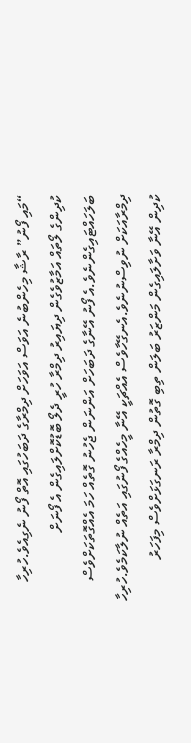“މައި ފޯނު” ރާޝާ މިހެންބުނެ އަވަސް އަވަހަށް ދިމްރާގެ ދަބަހުގައި އޮތް ފޯނު ނެގިއެވެ.ހުރިހާ ކުދިންގެ ލޯތައް އަމާޒުވެގެން ދިޔައިރު ދިމްރާ ހުރީ ދެލޯ ބޮޑުކޮށްލައިގެން އެ ފޯނަށް ބަލަހައްޓައިގެންނެވެ.އެ ފޯނު އޭނާގެ ދަބަހަށް އަންނަން ޖެހުނު ގޮތެއް ހަމަ އެއްގޮތަކަށްވެސް ދިމްރާއަކަށް ނުވިސްނުނެވެ.އެނގޭހާވެސް އެއްޗަކީ އޭނާ މީހެއްގެ ފޯނުގައި އަތެއް ނުލާކަމެވެ.ހުރިހާ ކުދިން އޭނާ ވަށާލައިގެން މަންޒަރު ބަލަން ތިބި ގޮތުން ދިމްރާ ރަނގަޅަށްވެސް މިފަހަރު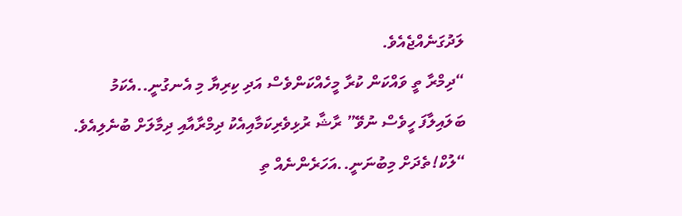ލަދުގަނެއްޖެއެވެ.
“ދިމްރާ ތީ ވައްކަން ކުރާ މީހެއްކަންވެސް އަދި ކިރިޔާ މި އެނގުނީ..އެކަމު ބަލައިލާފަ ހީވެސް ނުވޭ” ރާޝާ ރުޅިވެރިކަމާއިއެކު ދިމްރާއާއި ދިމާލަށް ބުނެލިއެވެ.
“ލުކް!ތެދަށް މިބުނަނީ..އަހަރެންނެއް ތި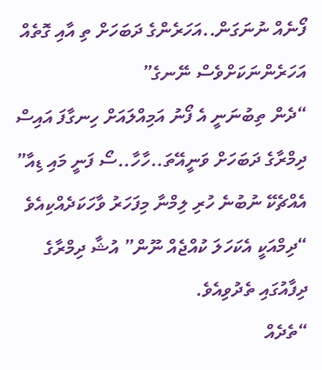ފޯނެއް ނުނަގަން..އަހަރެންގެ ދަބަހަށް ތި އާއި ގޮތެއް އަހަރެންނަކަށްވެސް ނޭނގެ”
“ދެން ތިބުނަނީ އެ ފޯނު އަމިއްލައަށް ހިނގާފަ އައިސް ދިމްރާގެ ދަބަހަށް ވަނީއޭތަ..ހާހާ..ސޯ ފަނީ މައި ޑިއާ” އެއްޗެކޭ ނުބުނެ ހުރި ލިމްނާ މިފަހަރު ވާހަކަދެއްކިއެވެ
“ދިމްއަކީ އެކަހަލަ ކުއްޖެއް ނޫން” އުޝާ ދިމްރާގެ ދިފާއުގައި ތެދުވިއެވެ.
“ތެދެއް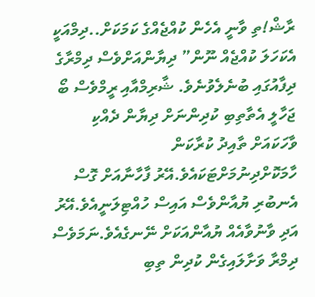ރާޝް!ތި ވާނީ އެހެން ކުއްޖެއްގެ ކަމަކަށް..ދިމްއަކީ އެކަހަލަ ކުއްޖެއް ނޫން” ދިޔާންއަށްވެސް ދިމްރާގެ ދިފާއުގައި ބުނެލެވުނެވެ. ޝާރިމްއާއި ރީމްވެސް ބޯ ޖަހާލީ އެތާތިބި ކުދިންނަށް ދިޔާން ދެއްކި ވާހަކައަށް ތާއިދު ކުރާކަން ހާމަކޮށްދިނުމަށްޓަކައެވެ.އޭރު ފާހާނާއަށް ގޮސް އެނބުރި ޔުއާންވެސް އައިސް ހުއްޓިލަނީއެވެ.އޭރު އަދި ވާނުވާއެއް ޔުއާންއަކަށް ނޭނގެއެވެ.ނަމަވެސް ދިމްރާ ވަށާލައިގެން ކުދިން ތިބި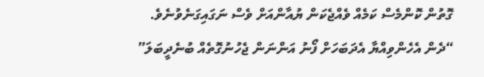ގޮތުން ކޮންމެސް ކަމެއް ވެއްޖެކަން ޔުއާންއަށް ވެސް ނަގައިގަނެވުނެވެ.
“ދެން އެހެންވިއްޔާ އެދަބަހަށް ފޯނު އަންނަން ޖެހުނުގޮތެއް ބުނެދީބަލަ”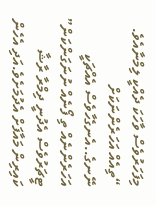މިފަހަރުވެސް ވާހަކަ ދެއްކީ ލިމްނާއެވެ.
“ތިއެއް އަހަރެންނަކަށް ނޭނގެ..އެނގެހާވެސް އެއްޗަކީ އަހަރެންނެއް ތި ފޯނެއް ނުނަގަންކަން”
ޓީޗަރުވެސް އެދުނީ ދިމްރާ ރާޝާ ކައިރިން މައާފަށް އެދުމަށެވެ.އަދި އެހެން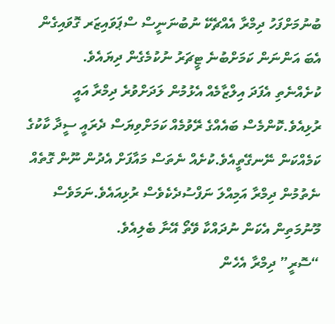ބުނުމަށްފަހު ދިމްރާ އެއްޗެކޭ ނުބުނަނީސް ސްޕަވައިޒަރ ގޮވައިގެން އެބަ އަންނަން ކަމަށްބުނެ ޓީޗަރު ނުކުމެގެން ދިޔައެވެ.
ކުށެއްނެތި އެފަދަ އިލްޒާމެއް އެޅުމުން ލަދަށްވުރެ ދިމްރާ އައީ ރުޅިއެވެ.ކޮންމެސް ބައެއްގެ ރޭވުމެއް ކަމަށްވިޔަސް ދެރައީ ސީދާ ކާކުގެ ކަމެއްކަން ނޭނގޭތީއެވެ.ކުށެއް ނެތަސް މައާފަށް އެދުން ނޫން ގޮތެއް ނެތުމުން ދިމްރާ އަމިއްލަ ނަފްސުދެކެވެސް ރުޅިއައެވެ.ނަމަވެސް މޫނުމަތިން އެކަން ނުދައްކާ ވޭތޯ އޭނާ ބެލިއެވެ.
“ސޮރީ” ދިމްރާ އެހެން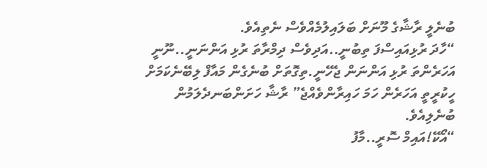ބުނެލީ ރާޝާގެ މޫނަށް ބަލައިލުމެއްވެސް ނެތިއެވެ.
“ހާދަ ރުޅިއައިސްފަ ތިބުނީ..އަދިވެސް ދިމްރާތަ ރުޅި އަންނަނީ..ނޫނީ އަހަރެންތަ ރުޅި އަންނަން ޖެހޭނީ.ތިގޮތަށް ބުނެގެން މައާފް ލިބޭނެކަމަށް ހީކުރީތީ އަހަރެން ހަމަ ހައިރާންވެއްޖެ” ރާޝާ ހަށަންބަނދެލަމުން ބުނެލިއެވެ.
“އޯކޭ!އައިމް ސޮރީ..މާފު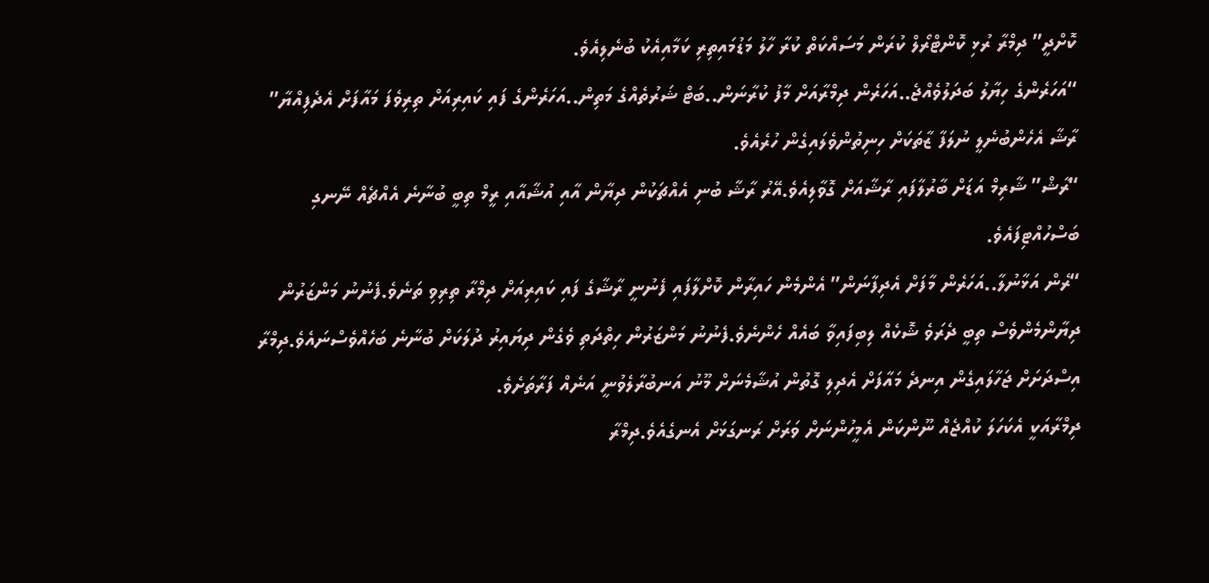ކޮށްދީ” ދިމްރާ ރުޅި ކޮންޓްރޯލް ކުރަން މަސައްކަތް ކުރާ ހާލު މަޑުމައިތިރި ކަމާއިއެކު ބުނެލިއެވެ.
“އަހަރެންގެ ހިޔާލު ބަދަލުވެއްޖެ..އަހަރެން ދިމްރާއަށް މާފު ކުރާނަން..ބަޓް ޝަރުތެއްގެ މަތިން..އަހަރެންގެ ފައި ކައިރިއަށް ތިރިވެފަ މައާފަށް އެދެފިއްޔާ” ރާޝާ އެހެންބުނެލީ ނުލަފާ ޒާތަކަށް ހިނިތުންވެލައިގެން ހުރެއެވެ.
“ރާޝް” ޝާރިމް އަޑަށް ބާރުލާފައި ރާޝާއަށް ގޮވާލިއެވެ.އޭރު ރާޝާ ބުނި އެއްޗަކުން ދިޔާން އާއި އުޝާއާއި ރީމް ތިބީ ބުނާނެ އެއްޗެއް ނޭނގި ބަސްހުއްޓިފައެވެ.
“ރެން އަޅާނުލާ..އަހަރެން މާފަށް އެދިފާނަން” އެންމެން ހައިރާން ކޮށްލާފައި ފެނުނީ ރާޝާގެ ފައި ކައިރިއަށް ދިމްރާ ތިރިވި ތަނެވެ.ފެނުނު މަންޒަރުން ދިޔާންމެންވެސް ތިބީ ދެރަވެ ޝޮކެއް ލިބިފައިވާ ބައެއް ހެންނެވެ.ފެނުނު މަންޒަރުން ހިތްދަތި ވެގެން ދިޔައިރު ދުލަކަށް ބުނާނެ ބަހެއްވެސްނައެވެ.ދިމްރާ އިސްދަށަށް ޖަހާލައިގެން އިނދެ މައާފަށް އެދިލި ގޮތުން އުޝާމެނަށް މޫނު އަނބުރާލެވުނީ އަނެއް ފަރާތަށެވެ.
ދިމްރާއަކީ އެކަހަލަ ކުއްޖެއް ނޫންކަން އެމީހުންނަށް ވަރަށް ރަނގަޅަށް އެނގެއެވެ.ދިމްރާ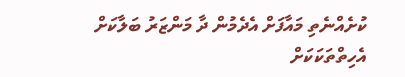ކުށެއްނެތި މައާފަށް އެދެމުން ދާ މަންޒަރު ބަލާކަށް އެހިތްތަކަކަށް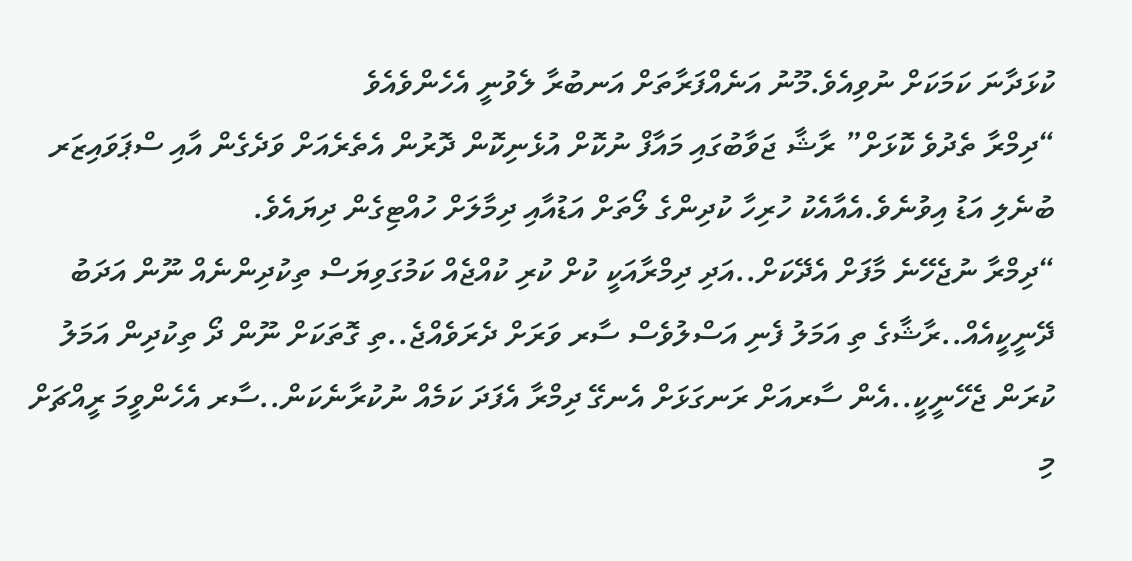ކުޅަދާނަ ކަމަކަށް ނުވިއެވެ.މޫނު އަނެއްފަރާތަށް އަނބުރާ ލެވުނީ އެހެންވެއެވެ
“ދިމްރާ ތެދުވެ ކޮޅަށް” ރާޝާ ޖަވާބުގައި މައާފް ނުކޮށް އުޅެނިކޮން ދޮރުން އެތެރެއަށް ވަދެގެން އާއި ސްޕަވައިޒަރ ބުނެލި އަޑު އިވުނެވެ.އެއާއެކު ހުރިހާ ކުދިންގެ ލޯތަށް އަޑުއާއި ދިމާލަށް ހުއްޓިގެން ދިޔައެވެ.
“ދިމްރާ ނުޖެހޭނެ މާފަށް އެދޭކަށް..އަދި ދިމްރާއަކީ ކުށް ކުރި ކުއްޖެއް ކަމުގަވިޔަސް ތިކުދިންނެއް ނޫން އަދަބު ދޭނީކީއެއް..ރާޝާގެ ތި އަމަލު ފެނި އަސްލުވެސް ސާރ ވަރަށް ދެރަވެއްޖެ..ތި ގޮތަކަށް ނޫން ދޯ ތިކުދިން އަމަލު ކުރަން ޖެހޭނީކީ..އެން ސާރއަށް ރަނގަޅަށް އެނގޭ ދިމްރާ އެފަދަ ކަމެއް ނުކުރާނެކަން..ސާރ އެހެންވީމަ ރީއްޗަށް މި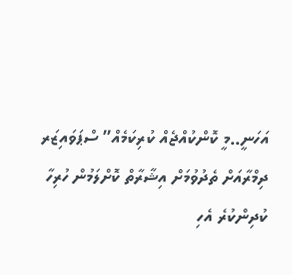އަހަނީ..މީ ކޮންކުއްޖެއް ކުރިކަމެއް” ސްޕަވައިޒަރ ދިމްރާއަށް ތެދުވުމަށް އިޝާރާތް ކޮށްލަމުން ހުރިހާ ކުދިންކުރެ އެހި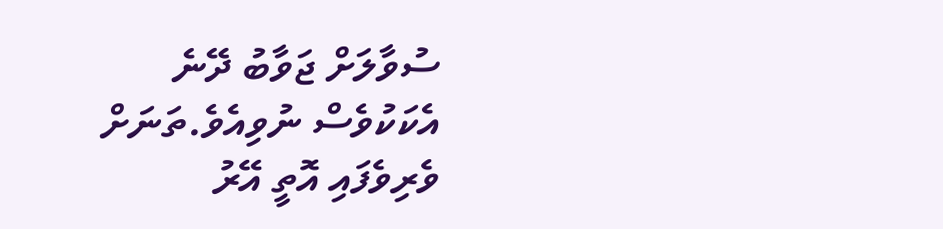ސުވާލަށް ޖަވާބު ދޭނެ އެކަކުވެސް ނުވިއެވެ.ތަނަށް ވެރިވެފައި އޮތީ އޭރު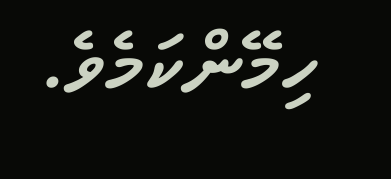ހިމޭންކަމެވެ.